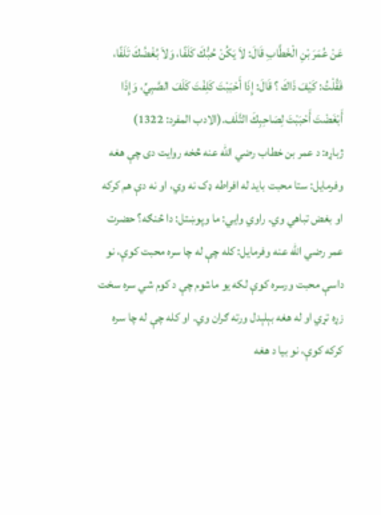عَنْ عُمَرَ بْنِ الْخَطَّابِ قَالَ: لاَ يَكُنْ حُبُّكَ كَلَفًا، وَلاَ بُغْضُكَ تَلَفًا، فَقُلْتُ: كَيْفَ ذَاكَ ؟ قَالَ: إِذَا أَحْبَبْتَ كَلِفْتَ كَلَفَ الصَّبِيِّ، وَإِذَا أَبْغَضْتَ أَحْبَبْتَ لِصَاحِبِكَ التَّلَف.(الادب المفرد: 1322)
ژباړه: د عمر بن خطاب رضي الله عنه څخه روايت دی چې هغه وفرمايل: ستا محبت باید له افراطه ډک نه وي، او نه دې هم کرکه او بغض تباهي وي. راوي وايي: ما وپوښتل: دا څنګه؟ حضرت عمر رضي الله عنه وفرمايل: کله چې له چا سره محبت کوې، نو داسې محبت ورسره کوې لکه يو ماشوم چې د کوم شي سره سخت زړه تړي او له هغه بېلېدل ورته ګران وي. او کله چې له چا سره کرکه کوې، نو بيا د هغه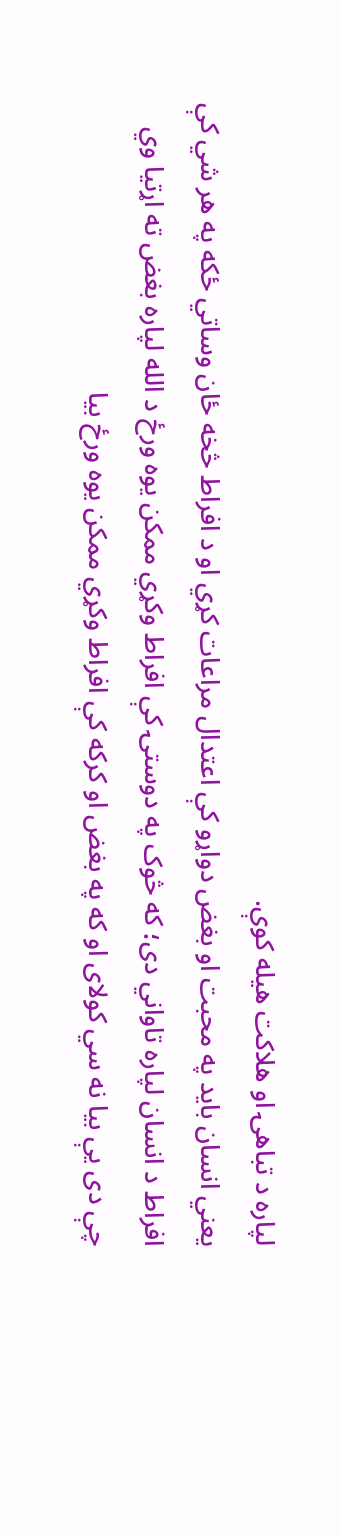لپاره د تباهۍ او هلاکت هيله کوې.
يعني انسان بايد په محبت او بغض دواړو کې اعتدال مراعات کړي او د افراط څخه ځان وساتي ځکه په هر شي کې افراط د انسان لپاره تاواني دی؛ که څوک په دوستۍ کې افراط وکړي ممکن يوه ورځ د الله لپاره بغض ته اړتيا وي چې دی يې بيا نه سي کولای او که په بغض او کرکه کې افراط وکړي ممکن يوه ورځ بيا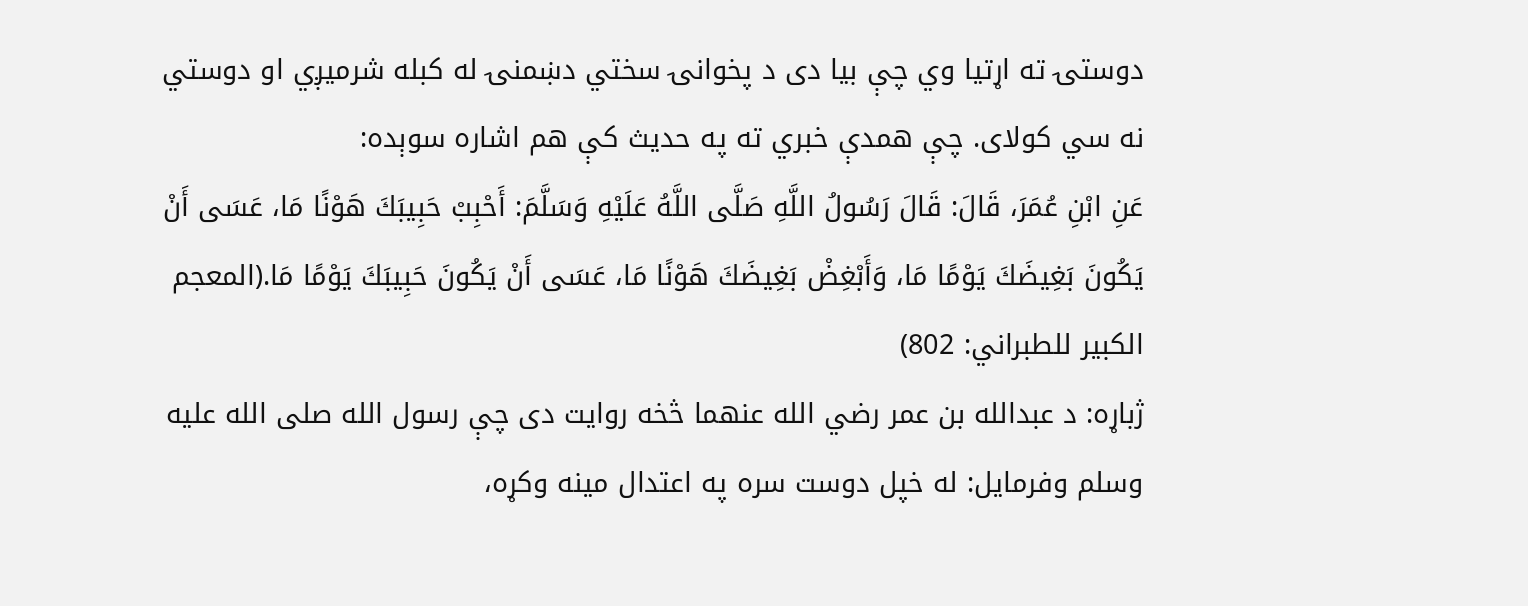دوستۍ ته اړتيا وي چې بيا دی د پخوانۍ سختي دښمنۍ له کبله شرميږي او دوستي نه سي کولای. چې همدې خبري ته په حديث کې هم اشاره سوېده:
عَنِ ابْنِ عُمَرَ، قَالَ: قَالَ رَسُولُ اللَّهِ صَلَّى اللَّهُ عَلَيْهِ وَسَلَّمَ: أَحْبِبْ حَبِيبَكَ هَوْنًا مَا، عَسَى أَنْ يَكُونَ بَغِيضَكَ يَوْمًا مَا، وَأَبْغِضْ بَغِيضَكَ هَوْنًا مَا، عَسَى أَنْ يَكُونَ حَبِيبَكَ يَوْمًا مَا.(المعجم الکبير للطبراني: 802)
ژباړه: د عبدالله بن عمر رضي الله عنهما څخه روايت دی چې رسول الله صلی الله عليه وسلم وفرمايل: له خپل دوست سره په اعتدال مينه وکړه،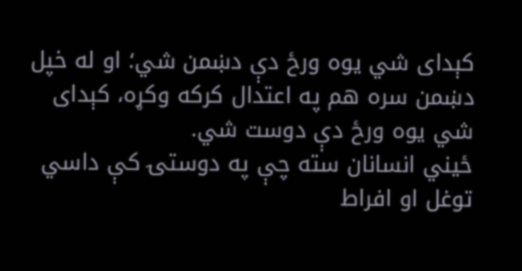کېدای شي يوه ورځ دې دښمن شي؛ او له خپل دښمن سره هم په اعتدال کرکه وکړه، کېدای شي يوه ورځ دې دوست شي.
ځيني انسانان سته چې په دوستۍ کې داسي توغل او افراط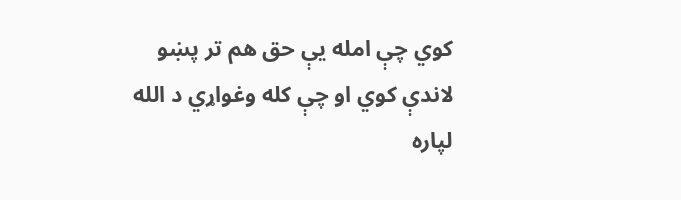کوي چې امله يې حق هم تر پښو لاندې کوي او چې کله وغواړي د الله لپاره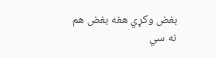بغض وکړي هغه بغض هم نه سي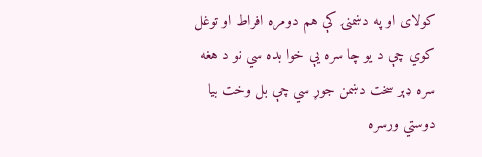کولای او په دښمنۍ کې هم دومره افراط او توغل کوي چې د يو چا سره يې خوا بده سي نو د هغه سره ډېر سخت دښمن جوړ سي چې بل وخت بيا دوستي ورسره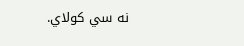نه سي کولاي.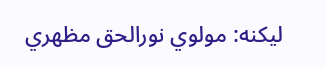ليکنه: مولوي نورالحق مظهري